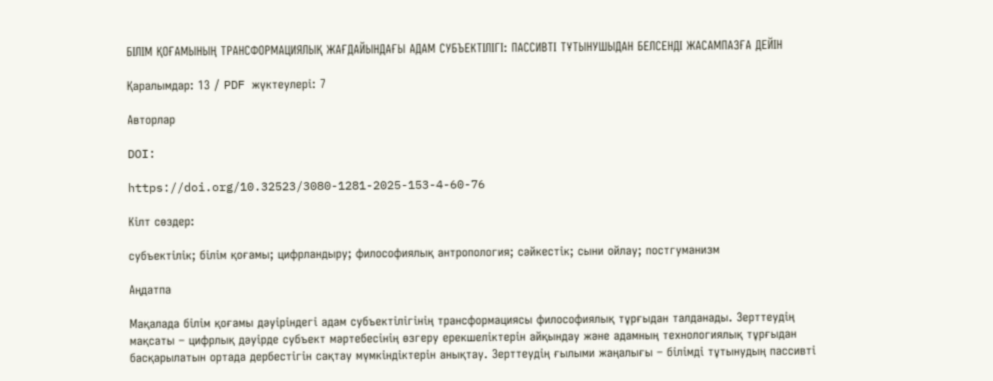БІЛІМ ҚОҒАМЫНЫҢ ТРАНСФОРМАЦИЯЛЫҚ ЖАҒДАЙЫНДАҒЫ АДАМ СУБЪЕКТІЛІГІ: ПАССИВТІ ТҰТЫНУШЫДАН БЕЛСЕНДІ ЖАСАМПАЗҒА ДЕЙІН

Қаралымдар: 13 / PDF жүктеулері: 7

Авторлар

DOI:

https://doi.org/10.32523/3080-1281-2025-153-4-60-76

Кілт сөздер:

субъектілік; білім қоғамы; цифрландыру; философиялық антропология; сәйкестік; сыни ойлау; постгуманизм

Аңдатпа

Мақалада білім қоғамы дәуіріндегі адам субъектілігінің трансформациясы философиялық тұрғыдан талданады. Зерттеудің мақсаты – цифрлық дәуірде субъект мәртебесінің өзгеру ерекшеліктерін айқындау және адамның технологиялық тұрғыдан басқарылатын ортада дербестігін сақтау мүмкіндіктерін анықтау. Зерттеудің ғылыми жаңалығы – білімді тұтынудың пассивті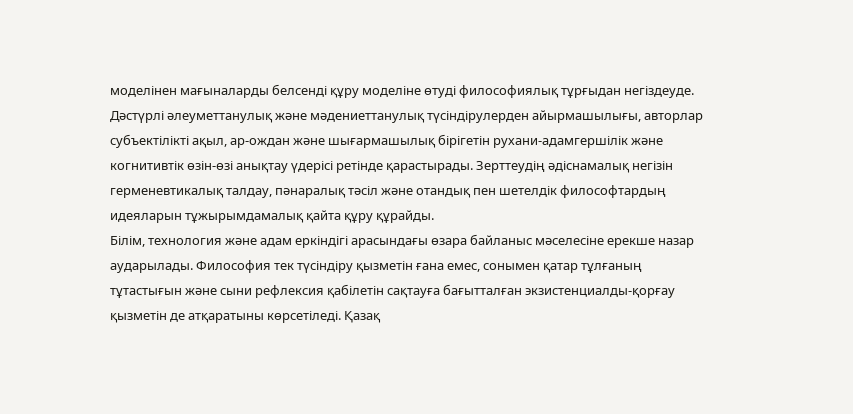моделінен мағыналарды белсенді құру моделіне өтуді философиялық тұрғыдан негіздеуде. Дәстүрлі әлеуметтанулық және мәдениеттанулық түсіндірулерден айырмашылығы, авторлар субъектілікті ақыл, ар-ождан және шығармашылық бірігетін рухани-адамгершілік және когнитивтік өзін-өзі анықтау үдерісі ретінде қарастырады. Зерттеудің әдіснамалық негізін герменевтикалық талдау, пәнаралық тәсіл және отандық пен шетелдік философтардың идеяларын тұжырымдамалық қайта құру құрайды.
Білім, технология және адам еркіндігі арасындағы өзара байланыс мәселесіне ерекше назар аударылады. Философия тек түсіндіру қызметін ғана емес, сонымен қатар тұлғаның тұтастығын және сыни рефлексия қабілетін сақтауға бағытталған экзистенциалды-қорғау қызметін де атқаратыны көрсетіледі. Қазақ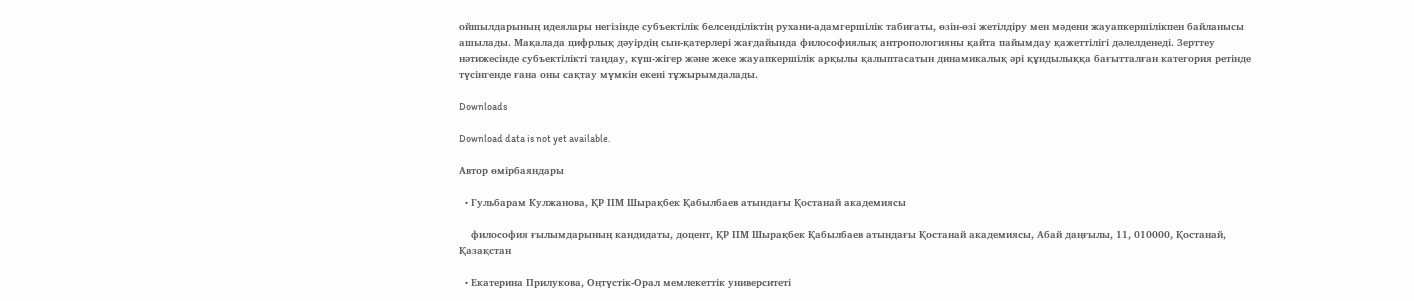ойшылдарының идеялары негізінде субъектілік белсенділіктің рухани-адамгершілік табиғаты, өзін-өзі жетілдіру мен мәдени жауапкершілікпен байланысы ашылады. Мақалада цифрлық дәуірдің сын-қатерлері жағдайында философиялық антропологияны қайта пайымдау қажеттілігі дәлелденеді. Зерттеу нәтижесінде субъектілікті таңдау, күш-жігер және жеке жауапкершілік арқылы қалыптасатын динамикалық әрі құндылыққа бағытталған категория ретінде түсінгенде ғана оны сақтау мүмкін екені тұжырымдалады.

Downloads

Download data is not yet available.

Автор өмірбаяндары

  • Гульбарам Кулжанова, ҚР ІІМ Шырақбек Қабылбаев атындағы Қостанай академиясы

    философия ғылымдарының кандидаты, доцент, ҚР ІІМ Шырақбек Қабылбаев атындағы Қостанай академиясы, Абай даңғылы, 11, 010000, Қостанай, Қазақстан

  • Екатерина Прилукова, Оңтүстік-Орал мемлекеттік университеті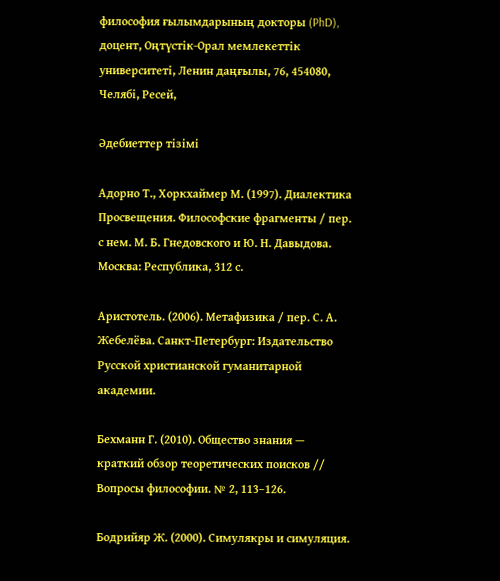философия ғылымдарының докторы (PhD), доцент, Оңтүстік-Орал мемлекеттік университеті, Ленин даңғылы, 76, 454080, Челябі, Ресей,

Әдебиеттер тізімі

Адорно Т., Хоркхаймер М. (1997). Диалектика Просвещения. Философские фрагменты / пер. с нем. М. Б. Гнедовского и Ю. Н. Давыдова. Москва: Республика, 312 с.

Аристотель. (2006). Метафизика / пер. С. А. Жебелёва. Санкт-Петербург: Издательство Русской христианской гуманитарной академии.

Бехманн Г. (2010). Общество знания — краткий обзор теоретических поисков // Вопросы философии. № 2, 113–126.

Бодрийяр Ж. (2000). Симулякры и симуляция.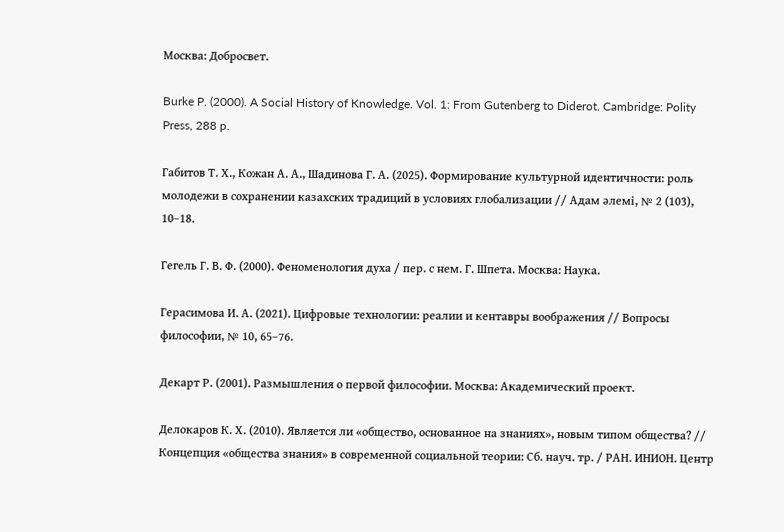Москва: Добросвет.

Burke P. (2000). A Social History of Knowledge. Vol. 1: From Gutenberg to Diderot. Cambridge: Polity Press, 288 p.

Габитов Т. Х., Кожан А. А., Шадинова Г. А. (2025). Формирование культурной идентичности: роль молодежи в сохранении казахских традиций в условиях глобализации // Адам әлемі, № 2 (103), 10–18.

Гегель Г. В. Ф. (2000). Феноменология духа / пер. с нем. Г. Шпета. Москва: Наука.

Герасимова И. А. (2021). Цифровые технологии: реалии и кентавры воображения // Вопросы философии, № 10, 65–76.

Декарт Р. (2001). Размышления о первой философии. Москва: Академический проект.

Делокаров К. Х. (2010). Является ли «общество, основанное на знаниях», новым типом общества? // Концепция «общества знания» в современной социальной теории: Сб. науч. тр. / РАН. ИНИОН. Центр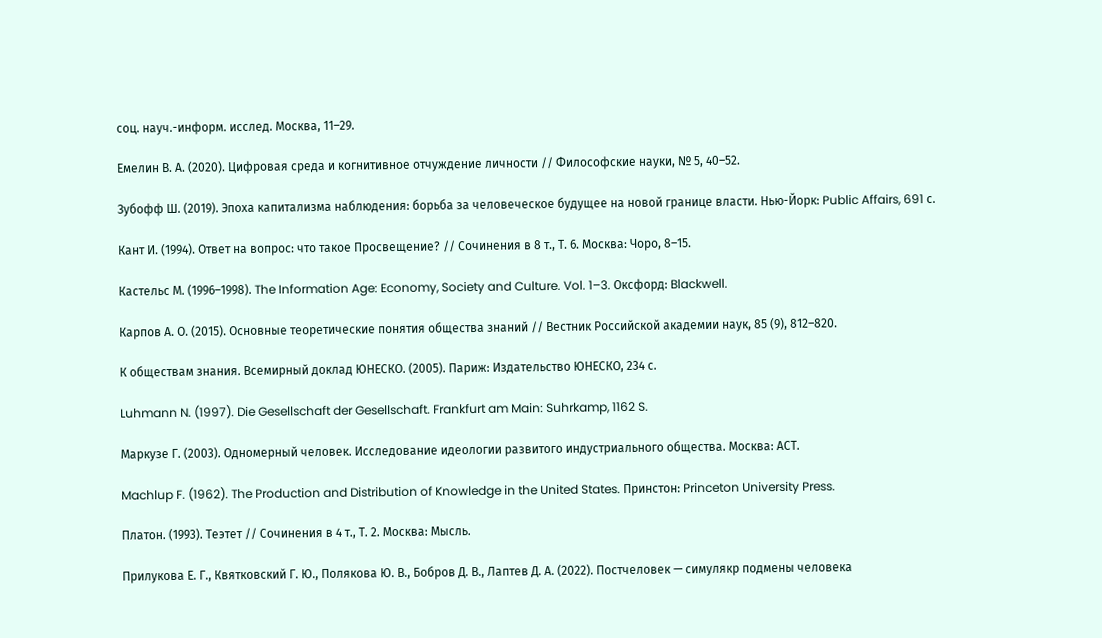соц. науч.-информ. исслед. Москва, 11–29.

Емелин В. А. (2020). Цифровая среда и когнитивное отчуждение личности // Философские науки, № 5, 40–52.

Зубофф Ш. (2019). Эпоха капитализма наблюдения: борьба за человеческое будущее на новой границе власти. Нью-Йорк: Public Affairs, 691 с.

Кант И. (1994). Ответ на вопрос: что такое Просвещение? // Сочинения в 8 т., Т. 6. Москва: Чоро, 8–15.

Кастельс М. (1996–1998). The Information Age: Economy, Society and Culture. Vol. 1–3. Оксфорд: Blackwell.

Карпов А. О. (2015). Основные теоретические понятия общества знаний // Вестник Российской академии наук, 85 (9), 812–820.

К обществам знания. Всемирный доклад ЮНЕСКО. (2005). Париж: Издательство ЮНЕСКО, 234 с.

Luhmann N. (1997). Die Gesellschaft der Gesellschaft. Frankfurt am Main: Suhrkamp, 1162 S.

Маркузе Г. (2003). Одномерный человек. Исследование идеологии развитого индустриального общества. Москва: АСТ.

Machlup F. (1962). The Production and Distribution of Knowledge in the United States. Принстон: Princeton University Press.

Платон. (1993). Теэтет // Сочинения в 4 т., Т. 2. Москва: Мысль.

Прилукова Е. Г., Квятковский Г. Ю., Полякова Ю. В., Бобров Д. В., Лаптев Д. А. (2022). Постчеловек — симулякр подмены человека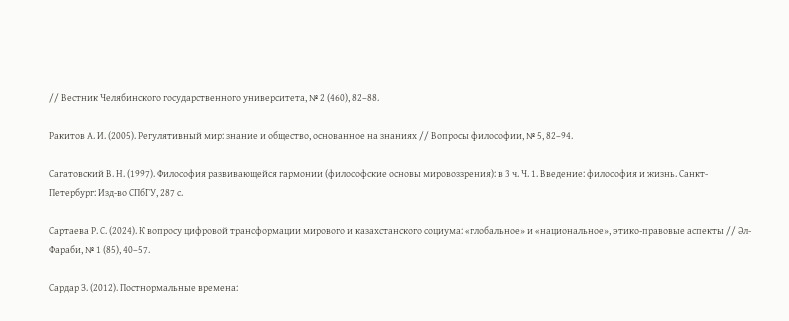// Вестник Челябинского государственного университета, № 2 (460), 82–88.

Ракитов А. И. (2005). Регулятивный мир: знание и общество, основанное на знаниях // Вопросы философии, № 5, 82–94.

Сагатовский В. Н. (1997). Философия развивающейся гармонии (философские основы мировоззрения): в 3 ч. Ч. 1. Введение: философия и жизнь. Санкт-Петербург: Изд-во СПбГУ, 287 с.

Сартаева Р. С. (2024). К вопросу цифровой трансформации мирового и казахстанского социума: «глобальное» и «национальное», этико-правовые аспекты // Әл-Фараби, № 1 (85), 40–57.

Сардар З. (2012). Постнормальные времена: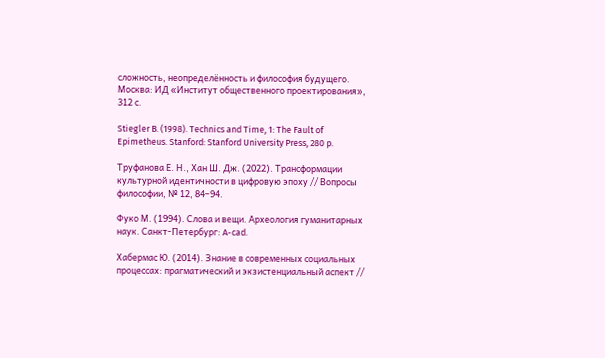сложность, неопределённость и философия будущего. Москва: ИД «Институт общественного проектирования», 312 с.

Stiegler B. (1998). Technics and Time, 1: The Fault of Epimetheus. Stanford: Stanford University Press, 280 p.

Труфанова Е. Н., Хан Ш. Дж. (2022). Трансформации культурной идентичности в цифровую эпоху // Вопросы философии, № 12, 84–94.

Фуко М. (1994). Слова и вещи. Археология гуманитарных наук. Санкт-Петербург: A-cad.

Хабермас Ю. (2014). Знание в современных социальных процессах: прагматический и экзистенциальный аспект //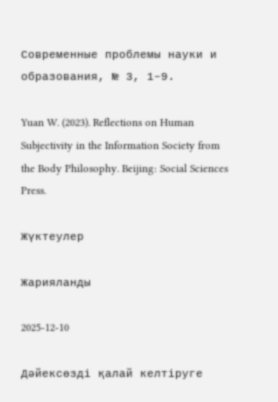Современные проблемы науки и образования, № 3, 1–9.

Yuan W. (2023). Reflections on Human Subjectivity in the Information Society from the Body Philosophy. Beijing: Social Sciences Press.

Жүктеулер

Жарияланды

2025-12-10

Дәйексөзді қалай келтіруге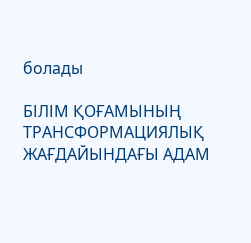болады

БІЛІМ ҚОҒАМЫНЫҢ ТРАНСФОРМАЦИЯЛЫҚ ЖАҒДАЙЫНДАҒЫ АДАМ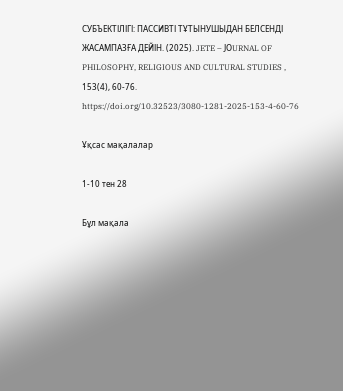СУБЪЕКТІЛІГІ: ПАССИВТІ ТҰТЫНУШЫДАН БЕЛСЕНДІ ЖАСАМПАЗҒА ДЕЙІН. (2025). JETE – JОURNAL OF PHILOSOPHY, RELIGIOUS AND CULTURAL STUDIES , 153(4), 60-76. https://doi.org/10.32523/3080-1281-2025-153-4-60-76

Ұқсас мақалалар

1-10 тен 28

Бұл мақала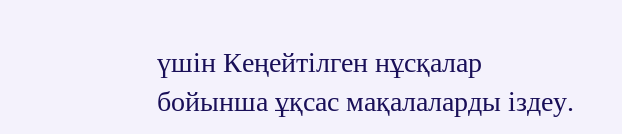үшін Кеңейтілген нұсқалар бойынша ұқсас мақалаларды іздеу.